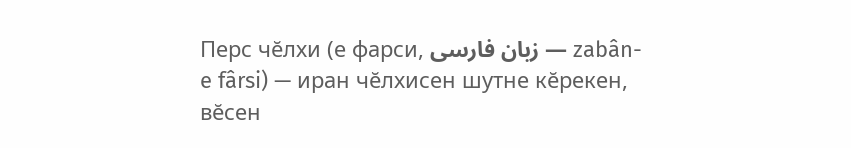Перс чĕлхи (е фарси, زبان فارسی — zabân-e fârsi) — иран чĕлхисен шутне кĕрекен, вĕсен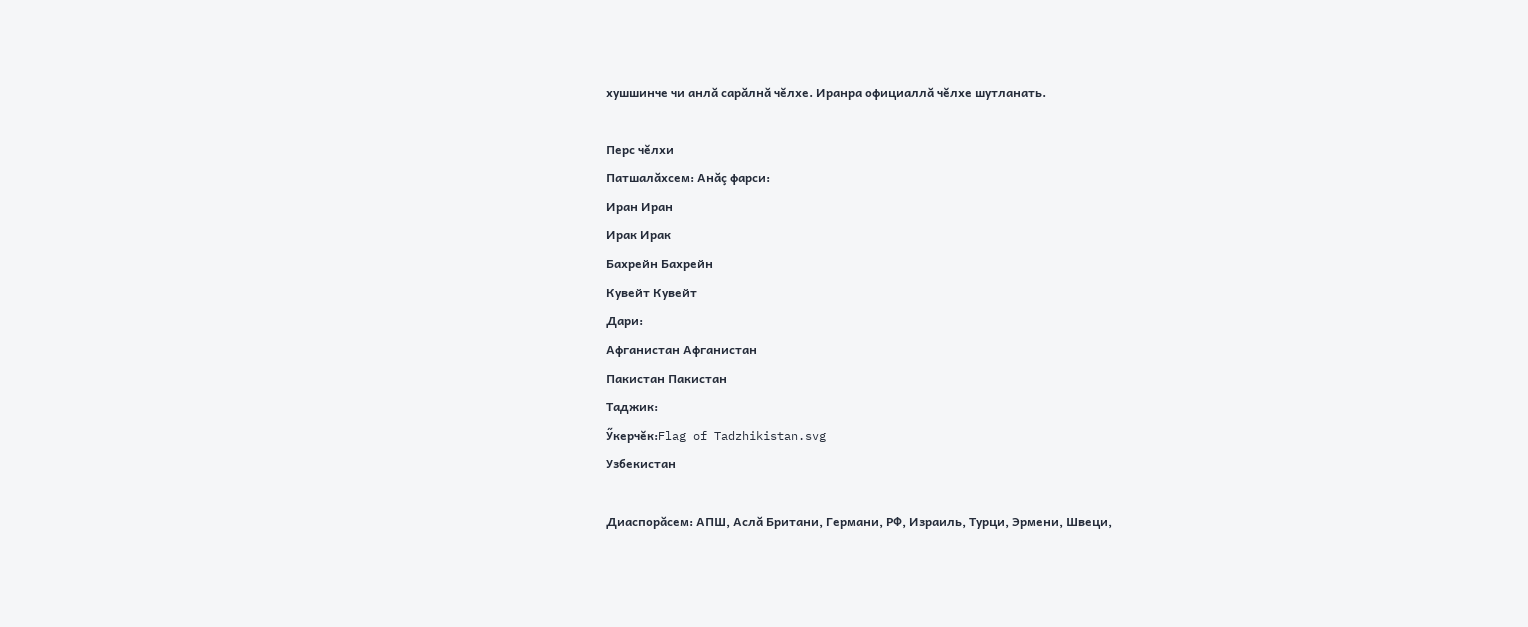хушшинче чи анлă сарăлнă чĕлхе. Иранра официаллă чĕлхе шутланать.

Перс чĕлхи
Патшалăхсем: Анăç фарси:
Иран Иран
Ирак Ирак
Бахрейн Бахрейн
Кувейт Кувейт
Дари:
Афганистан Афганистан
Пакистан Пакистан
Таджик:
Ӳкерчĕк:Flag of Tadzhikistan.svg
Узбекистан

Диаспорăсем: АПШ, Аслă Британи, Германи, РФ, Израиль, Турци, Эрмени, Швеци,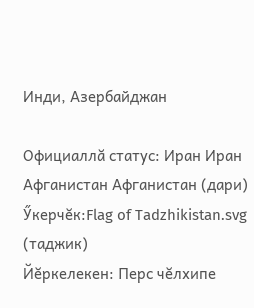Инди, Азербайджан

Официаллă статус: Иран Иран
Афганистан Афганистан (дари)
Ӳкерчĕк:Flag of Tadzhikistan.svg (таджик)
Йĕркелекен: Перс чĕлхипе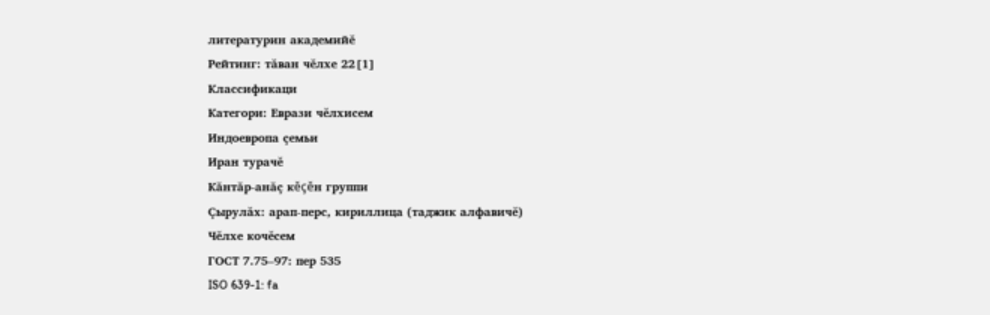литературин академийĕ
Рейтинг: тăван чĕлхе 22[1]
Классификаци
Категори: Еврази чĕлхисем
Индоевропа çемьи
Иран турачĕ
Кăнтăр-анăç кĕçĕн группи
Çырулăх: арап-перс, кириллица (таджик алфавичĕ)
Чĕлхе кочĕсем
ГОСТ 7.75–97: пер 535
ISO 639-1: fa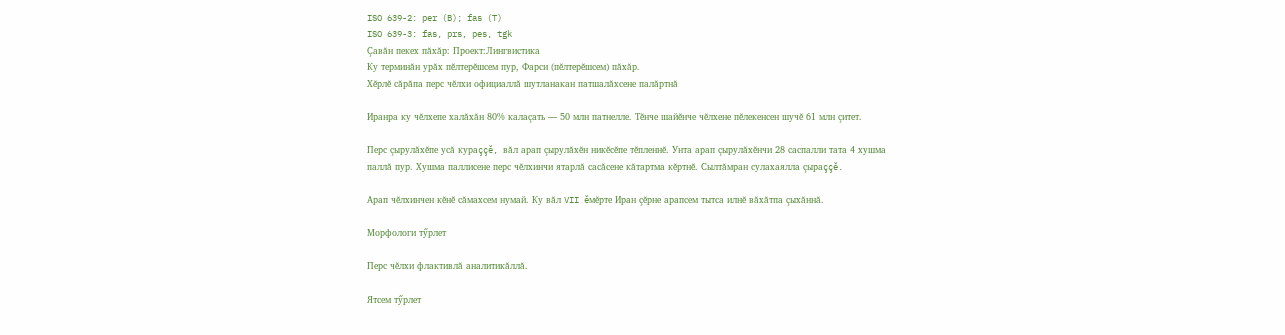ISO 639-2: per (B); fas (T)
ISO 639-3: fas, prs, pes, tgk
Çавăн пекех пăхăр: Проект:Лингвистика
Ку терминăн урăх пĕлтерĕшсем пур, Фарси (пĕлтерĕшсем) пăхăр.
Хĕрлĕ сăрăпа перс чĕлхи официаллă шутланакан патшалăхсене палăртнă

Иранра ку чĕлхепе халăхăн 80% калаçать — 50 млн патнелле. Тĕнче шайĕнче чĕлхене пĕлекенсен шучĕ 61 млн çитет.

Перс çырулăхĕпе усă кураççĕ, вăл арап çырулăхĕн никĕсĕпе тĕпленнĕ. Унта арап çырулăхĕнчи 28 саспалли тата 4 хушма паллă пур. Хушма паллисене перс чĕлхинчи ятарлă сасăсене кăтартма кĕртнĕ. Сылтăмран сулахаялла çыраççĕ.

Арап чĕлхинчен кĕнĕ сăмахсем нумай. Ку вăл VII ĕмĕрте Иран çĕрне арапсем тытса илнĕ вăхăтпа çыхăннă.

Морфологи тӳрлет

Перс чĕлхи флактивлă аналитикăллă.

Ятсем тӳрлет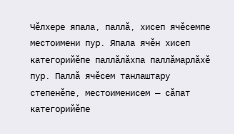Чĕлхере япала, паллă, хисеп ячĕсемпе местоимени пур. Япала ячĕн хисеп категорийĕпе паллăлăхпа паллăмарлăхĕ пур. Паллă ячĕсем танлаштару степенĕпе, местоименисем — сăпат категорийĕпе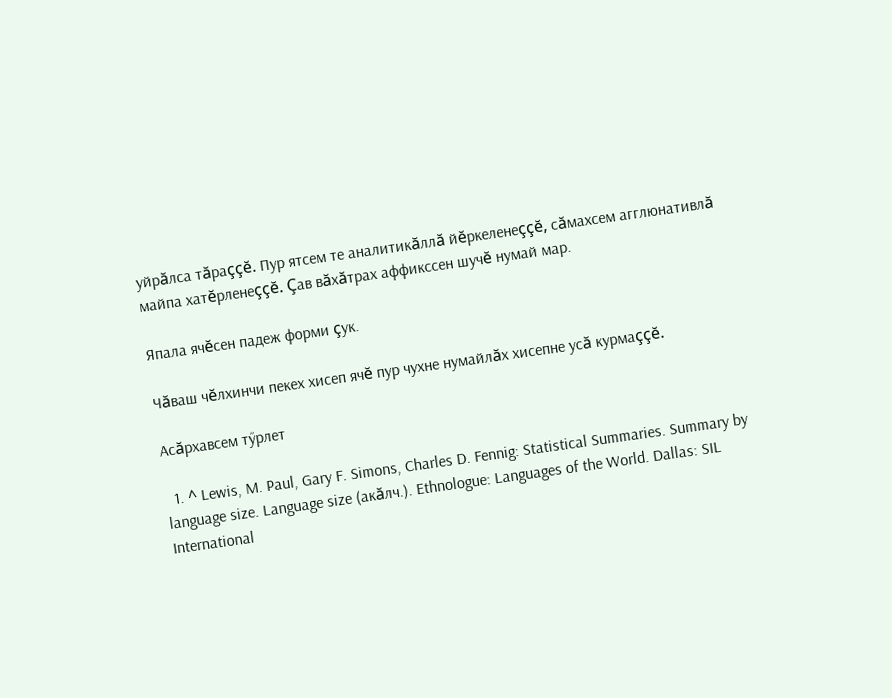уйрăлса тăраççĕ. Пур ятсем те аналитикăллă йĕркеленеççĕ, сăмахсем агглюнативлă майпа хатĕрленеççĕ. Çав вăхăтрах аффикссен шучĕ нумай мар.

Япала ячĕсен падеж форми çук.

Чăваш чĕлхинчи пекех хисеп ячĕ пур чухне нумайлăх хисепне усă курмаççĕ.

Асăрхавсем тӳрлет

  1. ^ Lewis, M. Paul, Gary F. Simons, Charles D. Fennig: Statistical Summaries. Summary by language size. Language size (акăлч.). Ethnologue: Languages of the World. Dallas: SIL International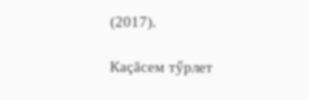(2017).

Каçăсем тӳрлет